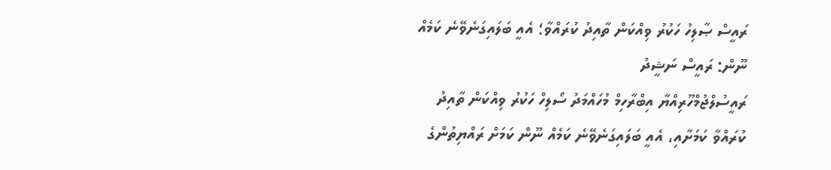ރައީސް ޞާލިހު ހަކުރު ވިއްކަން ތާއިދު ކުރައްވާ؛ އެއީ ބަލައިގަނެވޭނެ ކަމެއް ނޫން: ރައީސް ނަޝީދު
ރައީސުލްޖުމްހޫރިއްޔާ އިބްރާހިމް މުހައްމަދު ސޯލިހް ހަކުރު ވިއްކަން ތާއިދު ކުރައްވާ ކަމަށާއި، އެއީ ބަލައިގަނެވޭނެ ކަމެއް ނޫން ކަމަށް ރައްޔިތުންގެ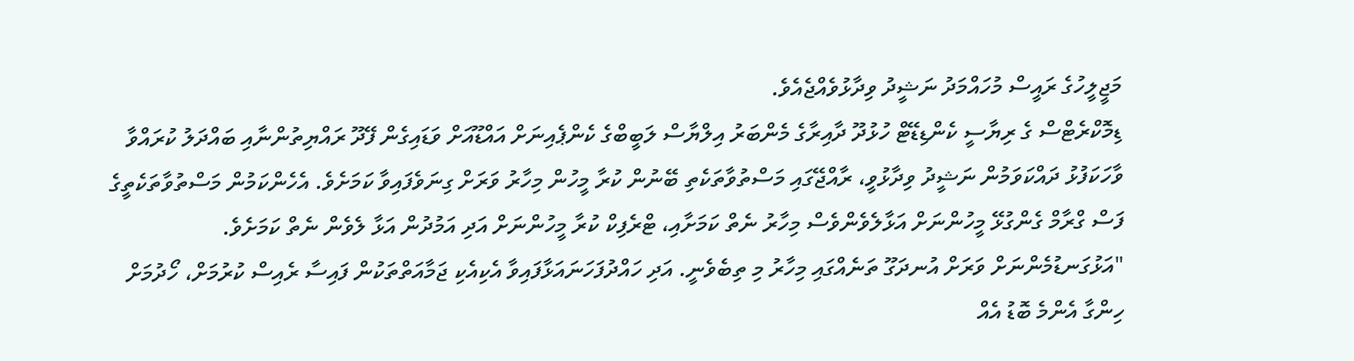މަޖީލީހުގެ ރައީސް މުހައްމަދު ނަޝީދު ވިދާޅުވެއްޖެއެވެ.
ޑިމޮކްރެޓްސް ގެ ރިޔާސީ ކެންޑިޑޭޓް ހުޅުދޫ ދާއިރާގެ މެންބަރު އިލްޔާސް ލަބީބްގެ ކެންޕެއިނަށް އައްޑޫއަށް ވަޑައިގެން ފޭދޫ ރައްޔިތުންނާއި ބައްދަލު ކުރައްވާ ވާހަކަފުޅު ދައްކަވަމުން ނަޝީދު ވިދާޅުވީ، ރާއްޖޭގައި މަސްތުވާތަކެތި ބޭނުން ކުރާ މީހުން މިހާރު ވަރަށް ގިނަވެފައިވާ ކަމަށެވެ. އެހެންކަމުން މަސްތުވާތަކެތީގެ ފަސް ގްރާމް ގެންގުޅޭ މީހުންނަށް އަޅާލެވެންވެސް މިހާރު ނެތް ކަމަށާއި، ޓްރެފިކް ކުރާ މީހުންނަށް އަދި އަމުދުން އަޅާ ލެވެން ނެތް ކަމަށެވެ.
"އަޅުގަނޑުމެންނަށް ވަރަށް އުނދަގޫ ތަނެއްގައި މިހާރު މި ތިބެވެނީ. އަދި ހައްދުފަހަނައަޅާފައިވާ އެކިއެކި ޖަމާއަތްތަކުން ފައިސާ ރެއިސް ކުރުމަށް، ހޯދުމަށް ހިންގާ އެންމެ ބޮޑު އެއް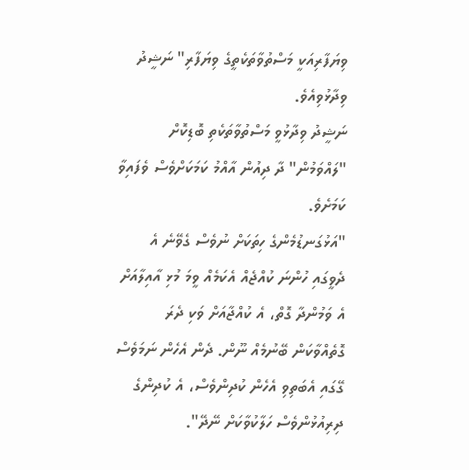ވިޔަފާރިއަކީ މަސްތުވާތަކެތީގެ ވިޔަފާރި" ނަޝީދު ވިދާޅުވިއެވެ.
ނަޝީދު ވިދާޅުވީ މަސްތުވާތަކެތި ބޮޑިކޮށް "ލައްވަމުން" ދާ ދިއުން އާއްމު ކަމަކަށްވެސް ވެފައިވާ ކަމަށެވެ.
"އަޅުގަނޑުމެންގެ ހިތަކަށް ނުވެސް ގެވޭނެ އެ ދެވީގައި ހުންނަ ކުއްޖެއް އެކަމެއް ވީމަ މުޅި އާއިލާއަށް އެ ވަމުންދާ ގޮތް، އެ ކުއްޖާއަށް ވަކި ދެރަ ގޮތެއްވާކަން ބޭނުމެއް ނޫން. ދެން އެހެން ނަމަވެސް ގޭގައި އެބަތިވި އެހެން ކުދިންވެސް، އެ ކުދިންގެ ދިރިއުޅުންވެސް ހަލާކުވާކަށް ނޭދޭ".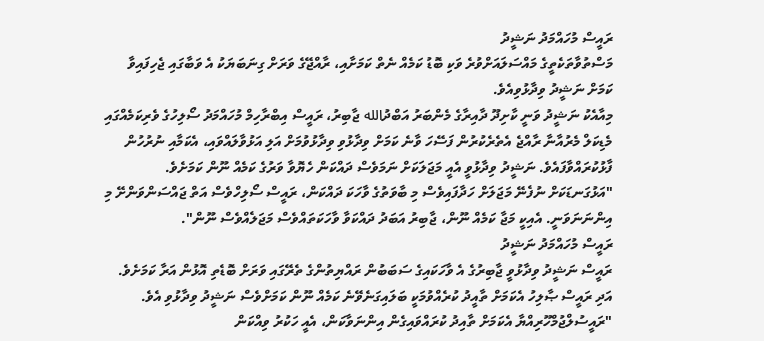ރައީސް މުހައްމަދު ނަޝީދު
މަސްތުވާތަކެތީގެ މައްސަލައަށްވުރެ ވަކި ބޮޑު ކަމެއް ނެތް ކަމަށާއި، ރާއްޖޭގެ ވަރަށް ގިނަބަޔަކު އެ ވަބާގައި ޖެހިފައިވާ ކަމަށް ނަޝީދު ވިދާޅުވިއެވެ.
މިއާއެކު ނަޝީދު ވަނީ ކާށިދޫ ދާއިރާގެ މެންބަރު އަބްދުالله ޖާބިރު، ރައީސް އިބްރާހިމް މުހައްމަދު ސޯލިހުގެ ވެރިކަމެއްގައި މެޑިކަލް މެރުއާނާ ރާއްޖެ އެތެރެކުރުން ފަސޭހަ ވާނެ ކަމަށް ވިދާޅުވި ވިދާޅުވުމަށް އަލި އަޅުވާލައްވައި، އެކަމާއި ނުރުހުން ފާޅުކުރައްވާފައެވެ. ނަޝީދު ވިދާޅުވީ އެއީ މަޖަލަކަށް ނަމަވެސް ދައްކަން ހެޔޮވާ ވަރުގެ ކަމެއް ނޫން ކަމަށެވެ.
"އަޅުގަނޑަކަށް ނުފެނޭ މަޖަލަށް ހަދާފައިވެސް މި ބާވަތުގެ ވާހަކަ ދައްކަން، ރައީސް ސޯލިހްވެސް އަތް ޖައްސަންވަންށޭ މި އިންނަނަވަނީ. އެއިކީ މަޖާ ކަމެއް ނޫން، ޖާބިރު އަބަދު ދައްކަވާ ވާހަކަތައްވެސް މަޖަލެއްވެސް ނޫން".
ރައީސް މުހައްމަދު ނަޝީދު
ރައީސް ނަޝީދު ވިދާޅުވީ ޖާބިރުގެ އެ ވާހަކައިގެ ސަބަބުން ރައްޔިތުންގެ ތެރޭގައި ވަރަށް ބޮޑެތި އޮޅުން އަރާ ކަމަށެވެ. އަދި ރައީސް ޞާލިހު އެކަމަށް ތާއީދު ކުރެއްވުމަކީ ބަލައިގަނެވޭނެ ކަމެއް ނޫން ކަމަށްވެސް ނަޝީދު ވިދާޅުވި އެވެ.
"ރައީސުލްޖުމްހޫރިއްޔާ އެކަމަށް ތާއިދު ކުރައްވައިގެން އިންނަވާކަން، އެއީ ހަކުރު ވިއްކަން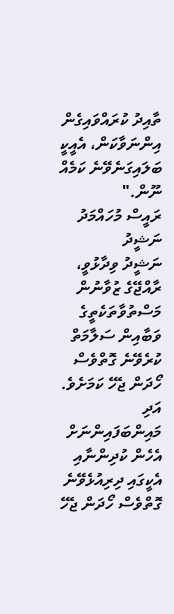ތާއިދު ކުރައްވައިގެން އިންނަވާކަން، އެއީކީ ބަލައިގަނެވޭނެ ކަމެއް ނޫން."
ރައީސް މުހައްމަދު ނަޝީދު
ނަޝީދު ވިދާޅުވީ، ރާއްޖޭގެ ޒުވާނުން މަސްތުވާތަކެތީގެ ވަބާއިން ސަލާމަތް ކުރެވޭނެ ގޮތްވެސް ހޯދަން ޖެހޭ ކަމަށެވެ. އަދި މައިންބަފައިންނަށް އެހެން ކުދިންނާއި އެކީގައި ދިރިއުޅެވޭނެ ގޮތްވެސް ހޯދަން ޖެހޭ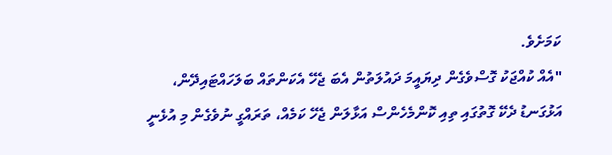ކަމަށެވެ.
"އެއް ކުއްޖަކު ގޮސްވެގެން ދިޔައީމަ ދައުލަތުން އެބަ ޖެހޭ އެކަންތައް ބަލަހައްޓައިދޭން، އަޅުގަނޑު ދެކޭ ގޮތުގައި ތިއި ކޮންމެހެންސް އަޅާލަން ޖެހޭ ކަމެއް، ތަރައްގީ ނުވެގެން މި އުޅެނީ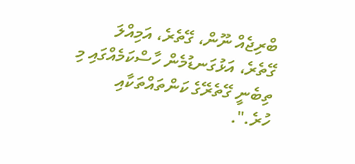ބްރިޖެއް ނޫން، ގޭތެރެ، އަމިއްލަ ގޭތެރެ، އަޅުގަނޑުމެން ހާސްކަމެއްގައި މި ތިބެނީ ގޭތެރޭގެ ކަންތައްތަކާއި ހުރެ.".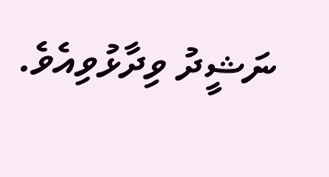ނަޝީދު ވިދާޅުވިއެވެ.